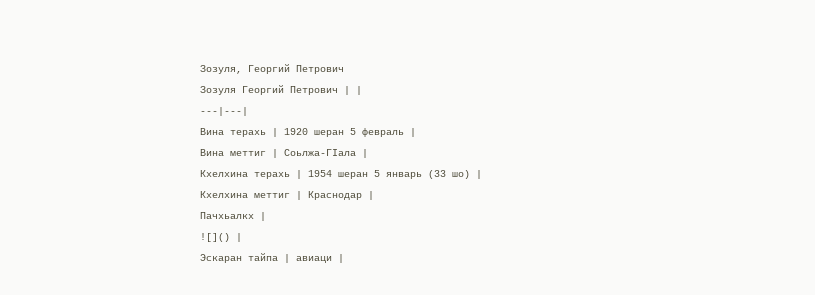Зозуля, Георгий Петрович
Зозуля Георгий Петрович | |
---|---|
Вина терахь | 1920 шеран 5 февраль |
Вина меттиг | Соьлжа-ГӀала |
Кхелхина терахь | 1954 шеран 5 январь (33 шо) |
Кхелхина меттиг | Краснодар |
Пачхьалкх |
![]() |
Эскаран тайпа | авиаци |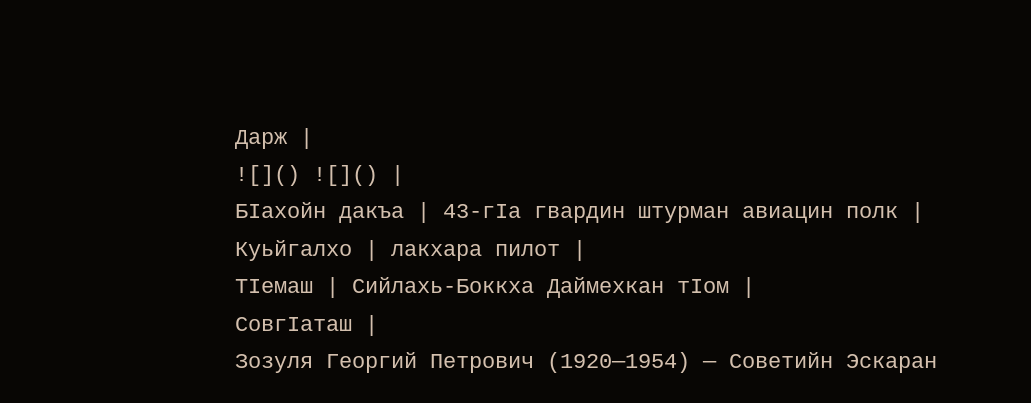Дарж |
![]() ![]() |
БӀахойн дакъа | 43-гӀа гвардин штурман авиацин полк |
Куьйгалхо | лакхара пилот |
ТӀемаш | Сийлахь-Боккха Даймехкан тӀом |
СовгӀаташ |
Зозуля Георгий Петрович (1920—1954) — Советийн Эскаран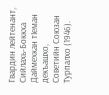Гвардин лейтенант, Сийлахь-Боккха Даймехкан тӀеман декъашхо, Советийн Союзан Турпалхо (1946).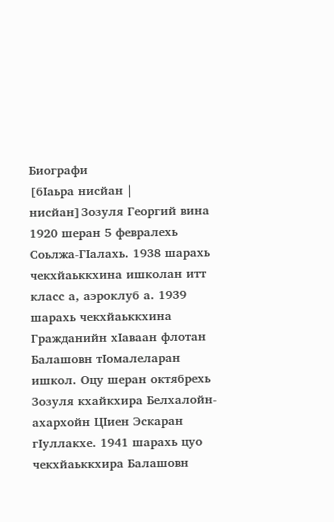Биографи
[бӀаьра нисйан | нисйан]Зозуля Георгий вина 1920 шеран 5 февралехь Соьлжа-ГӀалахь. 1938 шарахь чекхйаьккхина ишколан итт класс а, аэроклуб а. 1939 шарахь чекхйаьккхина Гражданийн хӀаваан флотан Балашовн тӀомалеларан ишкол. Оцу шеран октябрехь Зозуля кхайкхира Белхалойн-ахархойн ЦӀиен Эскаран гӀуллакхе. 1941 шарахь цуо чекхйаьккхира Балашовн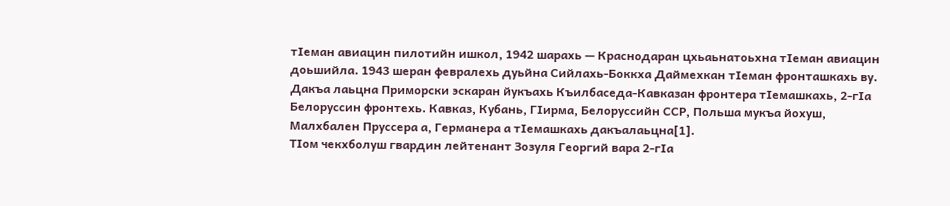тӀеман авиацин пилотийн ишкол, 1942 шарахь — Краснодаран цхьаьнатоьхна тӀеман авиацин доьшийла. 1943 шеран февралехь дуьйна Сийлахь-Боккха Даймехкан тӀеман фронташкахь ву. Дакъа лаьцна Приморски эскаран йукъахь Къилбаседа-Кавказан фронтера тӀемашкахь, 2-гӀа Белоруссин фронтехь. Кавказ, Кубань, ГӀирма, Белоруссийн ССР, Польша мукъа йохуш, Малхбален Пруссера а, Германера а тӀемашкахь дакъалаьцна[1].
ТӀом чекхболуш гвардин лейтенант Зозуля Георгий вара 2-гӀа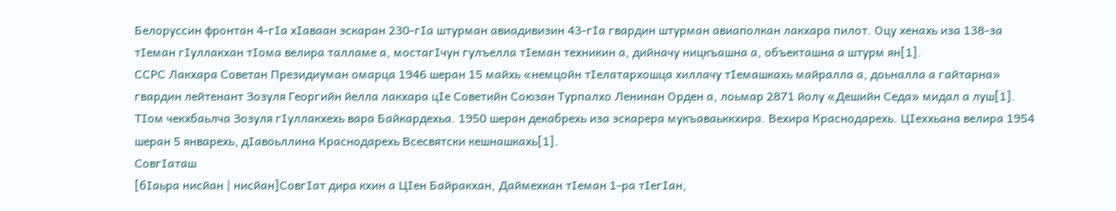Белоруссин фронтан 4-гӀа хӀаваан эскаран 230-гӀа штурман авиадивизин 43-гӀа гвардин штурман авиаполкан лакхара пилот. Оцу хенахь иза 138-за тӀеман гӀуллакхан тӀома велира талламе а, мостагӀчун гулъелла тӀеман техникин а, дийначу ницкъашна а, объекташна а штурм ян[1].
ССРС Лакхара Советан Президиуман омарца 1946 шеран 15 майхь «немцойн тӀелатархошца хиллачу тӀемашкахь майралла а, доьналла а гайтарна» гвардин лейтенант Зозуля Георгийн йелла лакхара цӀе Советийн Союзан Турпалхо Ленинан Орден а, лоьмар 2871 йолу «Дешийн Седа» мидал а луш[1].
ТӀом чекхбаьлча Зозуля гӀуллакхехь вара Байкардехьа. 1950 шеран декабрехь иза эскарера мукъаваьккхира. Вехира Краснодарехь. ЦӀеххьана велира 1954 шеран 5 январехь, дӀавоьллина Краснодарехь Всесвятски кешнашкахь[1].
СовгӀаташ
[бӀаьра нисйан | нисйан]СовгӀат дира кхин а ЦӀен Байракхан, Даймехкан тӀеман 1-ра тӀегӀан,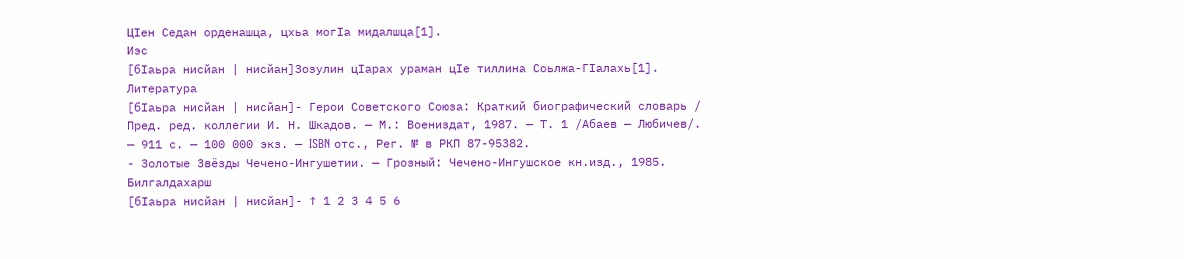ЦӀен Седан орденашца, цхьа могӀа мидалшца[1].
Иэс
[бӀаьра нисйан | нисйан]Зозулин цӀарах ураман цӀе тиллина Соьлжа-ГӀалахь[1].
Литература
[бӀаьра нисйан | нисйан]- Герои Советского Союза: Краткий биографический словарь / Пред. ред. коллегии И. Н. Шкадов. — М.: Воениздат, 1987. — Т. 1 /Абаев — Любичев/. — 911 с. — 100 000 экз. — ISBN отс., Рег. № в РКП 87-95382.
- Золотые Звёзды Чечено-Ингушетии. — Грозный: Чечено-Ингушское кн.изд., 1985.
Билгалдахарш
[бӀаьра нисйан | нисйан]- ↑ 1 2 3 4 5 6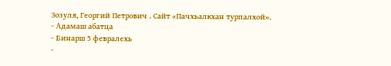Зозуля, Георгий Петрович . Cайт «Пачхьалкхан турпалхой».
- Адамаш абатца
- Бинарш 5 февралехь
-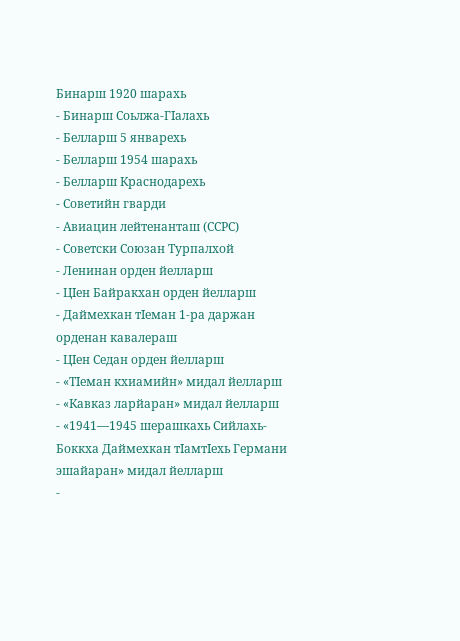Бинарш 1920 шарахь
- Бинарш Соьлжа-ГӀалахь
- Белларш 5 январехь
- Белларш 1954 шарахь
- Белларш Краснодарехь
- Советийн гварди
- Авиацин лейтенанташ (ССРС)
- Советски Союзан Турпалхой
- Ленинан орден йелларш
- ЦӀен Байракхан орден йелларш
- Даймехкан тӀеман 1-ра даржан орденан кавалераш
- ЦӀен Седан орден йелларш
- «ТӀеман кхиамийн» мидал йелларш
- «Кавказ ларйаран» мидал йелларш
- «1941—1945 шерашкахь Сийлахь-Боккха Даймехкан тӀамтӀехь Германи эшайаран» мидал йелларш
-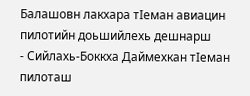Балашовн лакхара тӀеман авиацин пилотийн доьшийлехь дешнарш
- Сийлахь-Боккха Даймехкан тӀеман пилоташ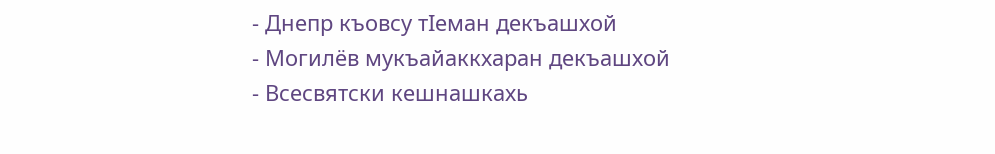- Днепр къовсу тӀеман декъашхой
- Могилёв мукъайаккхаран декъашхой
- Всесвятски кешнашкахь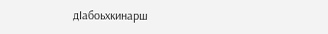дӀабоьхкинарш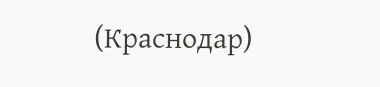(Краснодар)